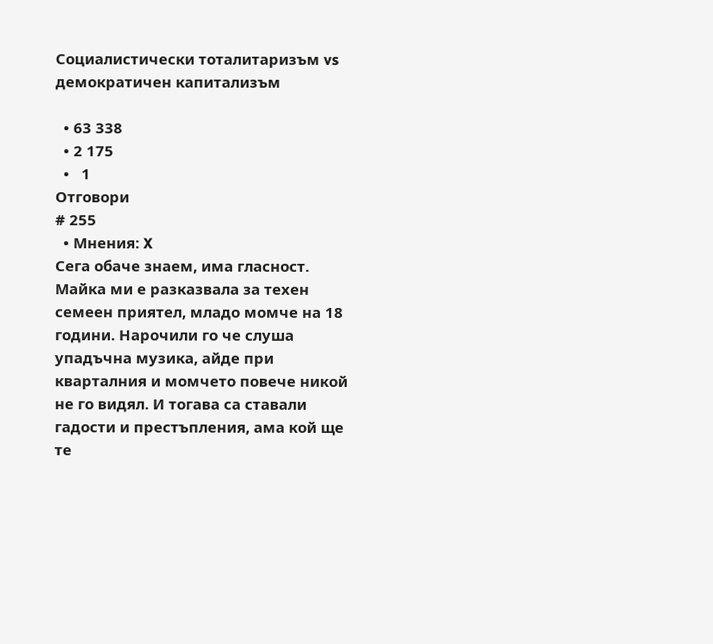Социалистически тоталитаризъм vs демократичен капитализъм

  • 63 338
  • 2 175
  •   1
Отговори
# 255
  • Мнения: X
Сега обаче знаем, има гласност. Майка ми е разказвала за техен семеен приятел, младо момче на 18 години. Нарочили го че слуша упадъчна музика, айде при кварталния и момчето повече никой не го видял. И тогава са ставали гадости и престъпления, ама кой ще те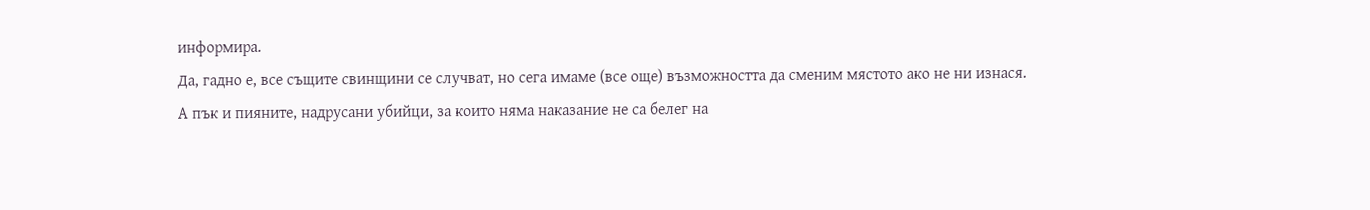информира.
Да, гадно е, все същите свинщини се случват, но сега имаме (все още) възможността да сменим мястото ако не ни изнася.
А пък и пияните, надрусани убийци, за които няма наказание не са белег на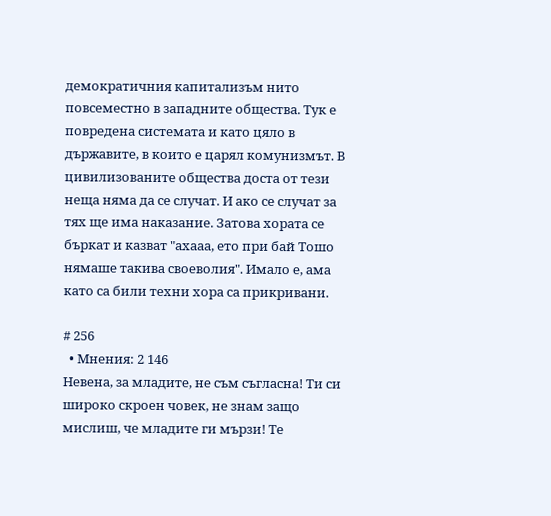демократичния капитализъм нито повсеместно в западните общества. Тук е повредена системата и като цяло в държавите, в които е царял комунизмът. В цивилизованите общества доста от тези неща няма да се случат. И ако се случат за тях ще има наказание. Затова хората се бъркат и казват "ахааа, ето при бай Тошо нямаше такива своеволия". Имало е, ама като са били техни хора са прикривани.

# 256
  • Мнения: 2 146
Невена, за младите, не съм съгласна! Ти си широко скроен човек, не знам защо мислиш, че младите ги мързи! Те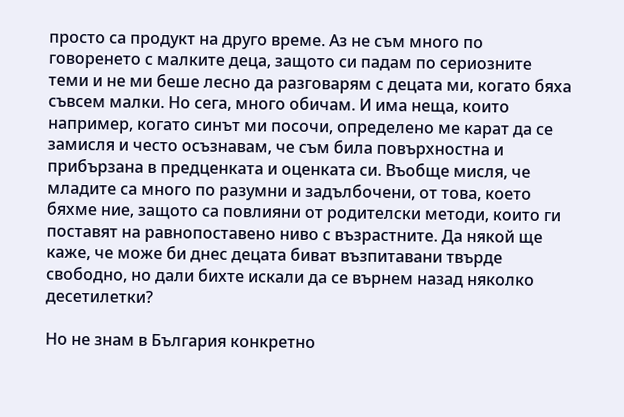просто са продукт на друго време. Аз не съм много по говоренето с малките деца, защото си падам по сериозните теми и не ми беше лесно да разговарям с децата ми, когато бяха съвсем малки. Но сега, много обичам. И има неща, които например, когато синът ми посочи, определено ме карат да се замисля и често осъзнавам, че съм била повърхностна и прибързана в предценката и оценката си. Въобще мисля, че младите са много по разумни и задълбочени, от това, което бяхме ние, защото са повлияни от родителски методи, които ги поставят на равнопоставено ниво с възрастните. Да някой ще каже, че може би днес децата биват възпитавани твърде свободно, но дали бихте искали да се върнем назад няколко десетилетки?

Но не знам в България конкретно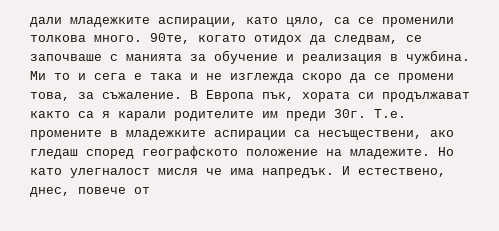дали младежките аспирации, като цяло, са се променили толкова много. 90те, когато отидох да следвам, се започваше с манията за обучение и реализация в чужбина. Ми то и сега е така и не изглежда скоро да се промени това, за съжаление. В Европа пък, хората си продължават както са я карали родителите им преди 30г. Т.е. промените в младежките аспирации са несъществени, ако гледаш според географското положение на младежите. Но като улегналост мисля че има напредък. И естествено, днес, повече от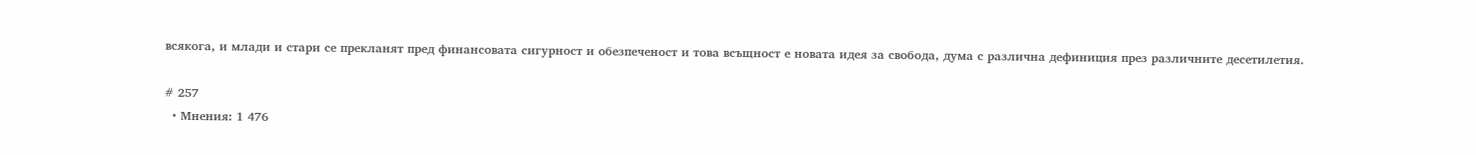всякога, и млади и стари се прекланят пред финансовата сигурност и обезпеченост и това всъщност е новата идея за свобода, дума с различна дефиниция през различните десетилетия.

# 257
  • Мнения: 1 476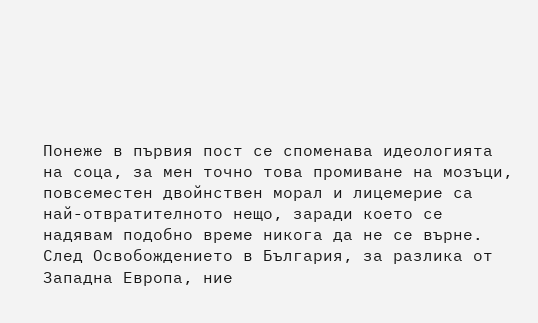Понеже в първия пост се споменава идеологията на соца, за мен точно това промиване на мозъци, повсеместен двойнствен морал и лицемерие са най-отвратителното нещо, заради което се надявам подобно време никога да не се върне.
След Освобождението в България, за разлика от Западна Европа, ние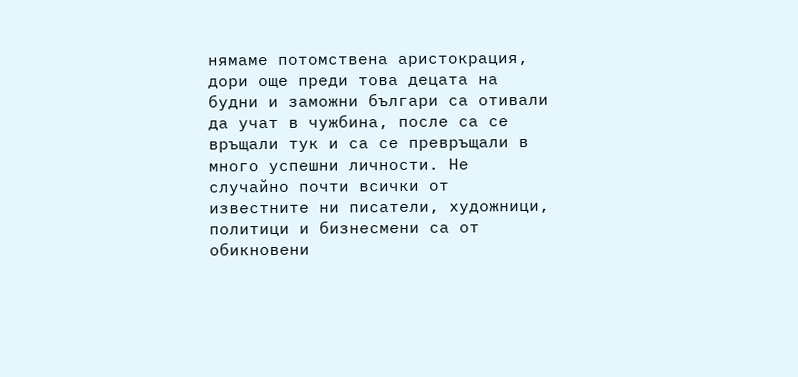нямаме потомствена аристокрация, дори още преди това децата на будни и заможни българи са отивали да учат в чужбина, после са се връщали тук и са се превръщали в много успешни личности. Не случайно почти всички от известните ни писатели, художници, политици и бизнесмени са от обикновени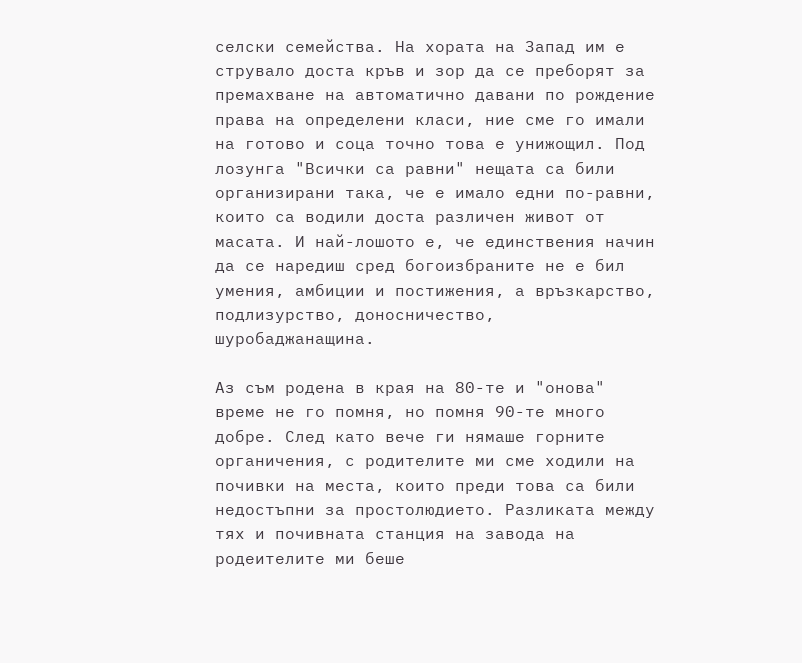селски семейства. На хората на Запад им е струвало доста кръв и зор да се преборят за премахване на автоматично давани по рождение права на определени класи, ние сме го имали на готово и соца точно това е унижощил. Под лозунга "Всички са равни" нещата са били организирани така, че е имало едни по-равни, които са водили доста различен живот от масата. И най-лошото е, че единствения начин да се наредиш сред богоизбраните не е бил умения, амбиции и постижения, а връзкарство, подлизурство, доносничество, шуробаджанащина.

Аз съм родена в края на 80-те и "онова" време не го помня, но помня 90-те много добре. След като вече ги нямаше горните органичения, с родителите ми сме ходили на почивки на места, които преди това са били недостъпни за простолюдието. Разликата между тях и почивната станция на завода на родеителите ми беше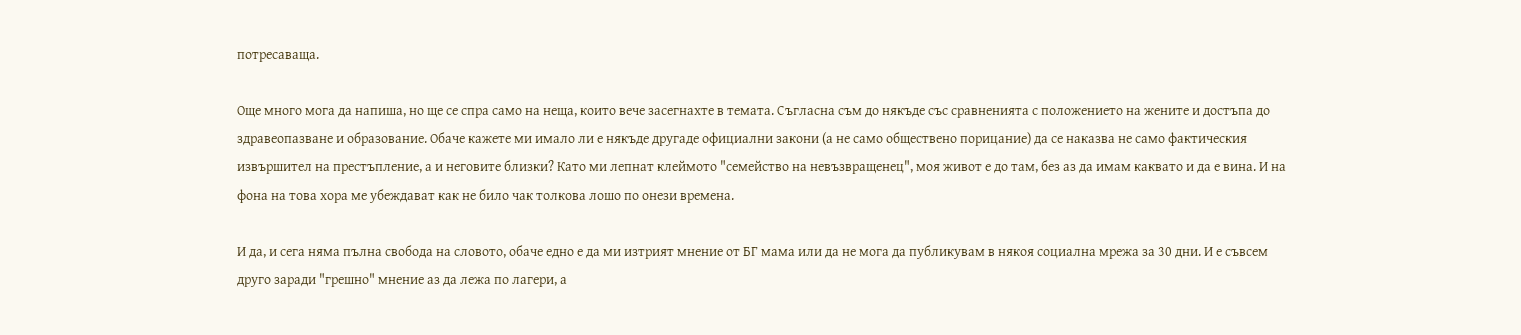потресаваща.

Още много мога да напиша, но ще се спра само на неща, които вече засегнахте в темата. Съгласна съм до някъде със сравненията с положението на жените и достъпа до здравеопазване и образование. Обаче кажете ми имало ли е някъде другаде официални закони (а не само обществено порицание) да се наказва не само фактическия извършител на престъпление, а и неговите близки? Като ми лепнат клеймото "семейство на невъзвращенец", моя живот е до там, без аз да имам каквато и да е вина. И на фона на това хора ме убеждават как не било чак толкова лошо по онези времена.

И да, и сега няма пълна свобода на словото, обаче едно е да ми изтрият мнение от БГ мама или да не мога да публикувам в някоя социална мрежа за 30 дни. И е съвсем друго заради "грешно" мнение аз да лежа по лагери, а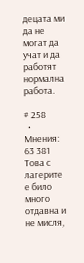децата ми да не могат да учат и да работят нормална работа.

# 258
  • Мнения: 63 381
Това с лагерите е било много отдавна и не мисля,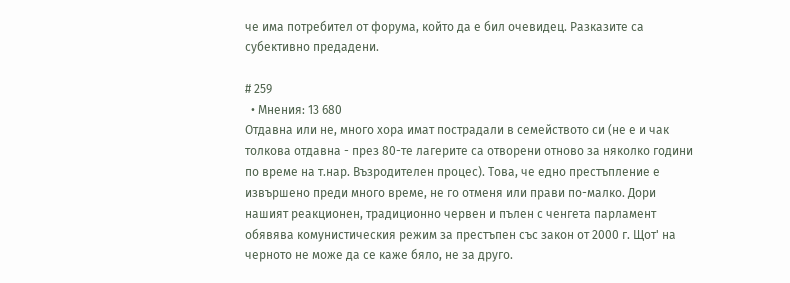че има потребител от форума, който да е бил очевидец. Разказите са субективно предадени.

# 259
  • Мнения: 13 680
Отдавна или не, много хора имат пострадали в семейството си (не е и чак толкова отдавна - през 80-те лагерите са отворени отново за няколко години по време на т.нар. Възродителен процес). Това, че едно престъпление е извършено преди много време, не го отменя или прави по-малко. Дори нашият реакционен, традиционно червен и пълен с ченгета парламент обявява комунистическия режим за престъпен със закон от 2000 г. Щот' на черното не може да се каже бяло, не за друго.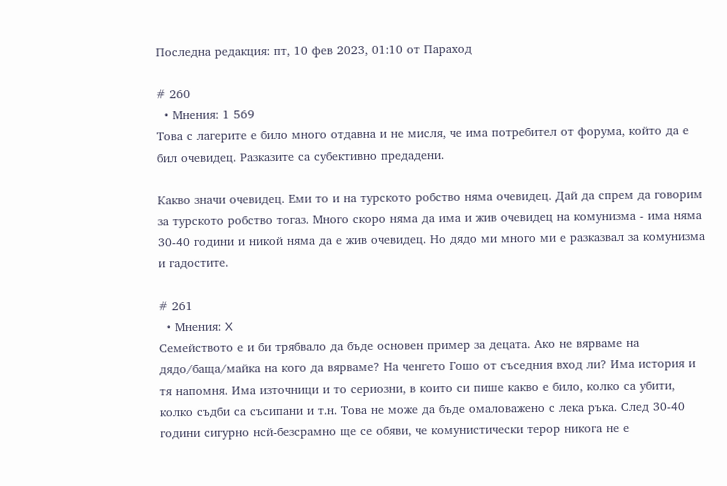Последна редакция: пт, 10 фев 2023, 01:10 от Параход

# 260
  • Мнения: 1 569
Това с лагерите е било много отдавна и не мисля, че има потребител от форума, който да е бил очевидец. Разказите са субективно предадени.

Какво значи очевидец. Еми то и на турското робство няма очевидец. Дай да спрем да говорим за турското робство тогаз. Много скоро няма да има и жив очевидец на комунизма - има няма 30-40 години и никой няма да е жив очевидец. Но дядо ми много ми е разказвал за комунизма и гадостите.

# 261
  • Мнения: X
Семейството е и би трябвало да бъде основен пример за децата. Ако не вярваме на дядо/баща/майка на кого да вярваме? На ченгето Гошо от съседния вход ли? Има история и тя напомня. Има източници и то сериозни, в които си пише какво е било, колко са убити, колко съдби са съсипани и т.н. Това не може да бъде омаловажено с лека ръка. След 30-40 години сигурно нсй-безсрамно ще се обяви, че комунистически терор никога не е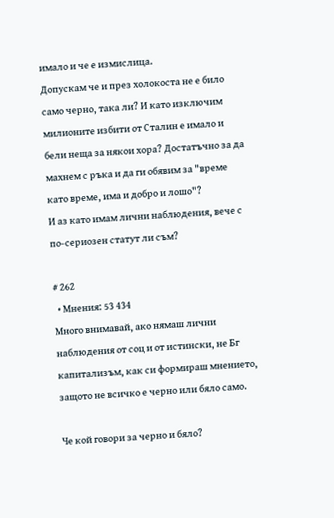имало и че е измислица.
Допускам че и през холокоста не е било само черно, така ли? И като изключим милионите избити от Сталин е имало и бели неща за някои хора? Достатъчно за да махнем с ръка и да ги обявим за "време като време, има и добро и лошо"?
И аз като имам лични наблюдения, вече с по-сериозен статут ли съм?

# 262
  • Мнения: 53 434
Много внимавай, ако нямаш лични наблюдения от соц и от истински, не Бг капитализъм, как си формираш мнението, защото не всичко е черно или бяло само.

Че кой говори за черно и бяло?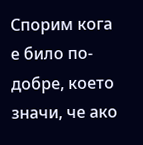Спорим кога е било по-добре, което значи, че ако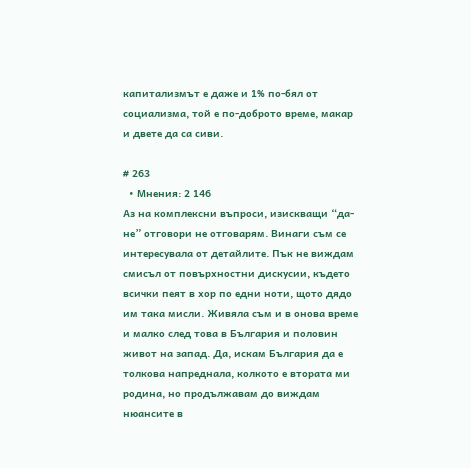капитализмът е даже и 1% по-бял от социализма, той е по-доброто време, макар и двете да са сиви.

# 263
  • Мнения: 2 146
Аз на комплексни въпроси, изискващи “да-не” отговори не отговарям. Винаги съм се интересувала от детайлите. Пък не виждам смисъл от повърхностни дискусии, където всички пеят в хор по едни ноти, щото дядо им така мисли. Живяла съм и в онова време и малко след това в България и половин живот на запад. Да, искам България да е толкова напреднала, колкото е втората ми родина, но продължавам до виждам нюансите в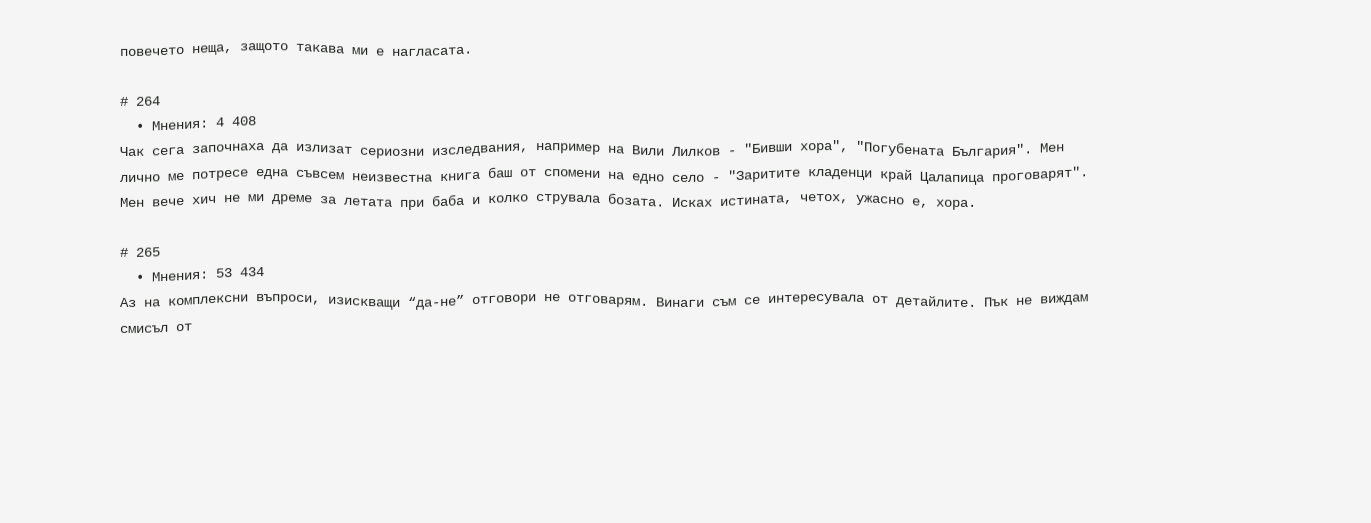повечето неща, защото такава ми е нагласата.

# 264
  • Мнения: 4 408
Чак сега започнаха да излизат сериозни изследвания, например на Вили Лилков - "Бивши хора", "Погубената България". Мен лично ме потресе една съвсем неизвестна книга баш от спомени на едно село - "Заритите кладенци край Цалапица проговарят". Мен вече хич не ми дреме за летата при баба и колко струвала бозата. Исках истината, четох, ужасно е, хора.

# 265
  • Мнения: 53 434
Аз на комплексни въпроси, изискващи “да-не” отговори не отговарям. Винаги съм се интересувала от детайлите. Пък не виждам смисъл от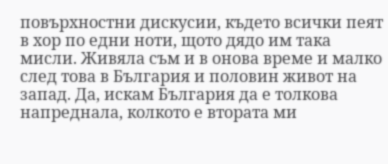повърхностни дискусии, където всички пеят в хор по едни ноти, щото дядо им така мисли. Живяла съм и в онова време и малко след това в България и половин живот на запад. Да, искам България да е толкова напреднала, колкото е втората ми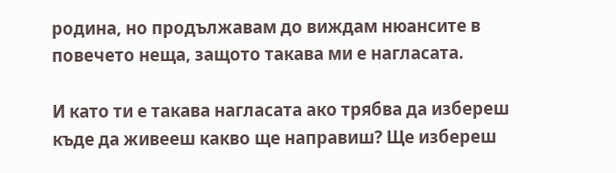родина, но продължавам до виждам нюансите в повечето неща, защото такава ми е нагласата.

И като ти е такава нагласата ако трябва да избереш къде да живееш какво ще направиш? Ще избереш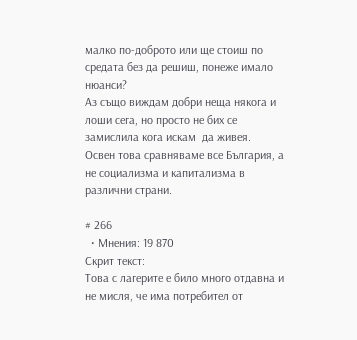малко по-доброто или ще стоиш по средата без да решиш, понеже имало нюанси?
Аз също виждам добри неща някога и лоши сега, но просто не бих се замислила кога искам  да живея.
Освен това сравняваме все България, а не социализма и капитализма в различни страни.

# 266
  • Мнения: 19 870
Скрит текст:
Това с лагерите е било много отдавна и не мисля, че има потребител от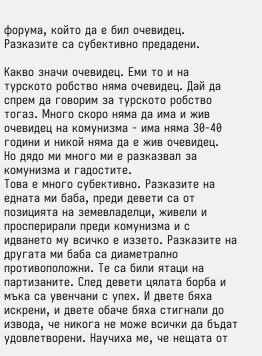форума, който да е бил очевидец. Разказите са субективно предадени.

Какво значи очевидец. Еми то и на турското робство няма очевидец. Дай да спрем да говорим за турското робство тогаз. Много скоро няма да има и жив очевидец на комунизма - има няма 30-40 години и никой няма да е жив очевидец.
Но дядо ми много ми е разказвал за комунизма и гадостите.
Това е много субективно. Разказите на едната ми баба, преди девети са от позицията на земевладелци, живели и просперирали преди комунизма и с идването му всичко е иззето. Разказите на другата ми баба са диаметрално противоположни. Те са били ятаци на партизаните. След девети цялата борба и мъка са увенчани с упех. И двете бяха искрени, и двете обаче бяха стигнали до извода, че никога не може всички да бъдат удовлетворени. Научиха ме, че нещата от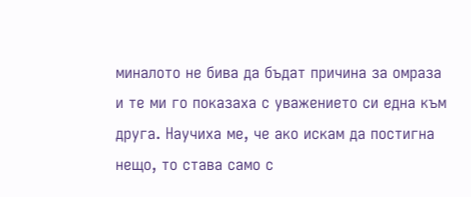миналото не бива да бъдат причина за омраза и те ми го показаха с уважението си една към друга. Научиха ме, че ако искам да постигна нещо, то става само с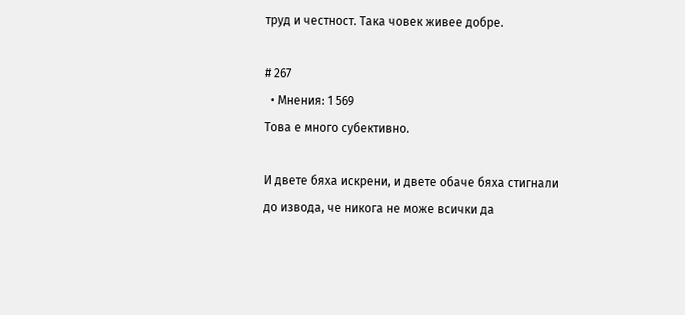труд и честност. Така човек живее добре.

# 267
  • Мнения: 1 569
Това е много субективно.

И двете бяха искрени, и двете обаче бяха стигнали до извода, че никога не може всички да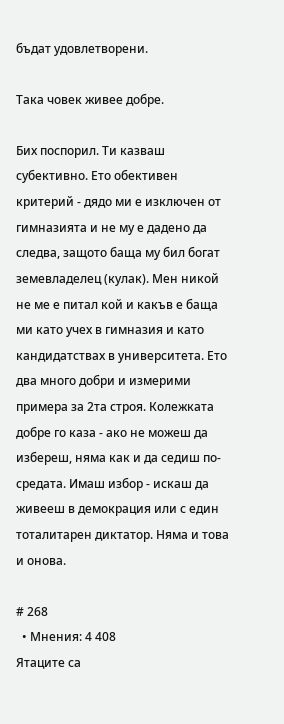бъдат удовлетворени.

Така човек живее добре.

Бих поспорил. Ти казваш субективно. Ето обективен критерий - дядо ми е изключен от гимназията и не му е дадено да следва, защото баща му бил богат земевладелец (кулак). Мен никой не ме е питал кой и какъв е баща ми като учех в гимназия и като кандидатствах в университета. Ето два много добри и измерими примера за 2та строя. Колежката добре го каза - ако не можеш да избереш, няма как и да седиш по-средата. Имаш избор - искаш да живееш в демокрация или с един тоталитарен диктатор. Няма и това и онова.

# 268
  • Мнения: 4 408
Ятаците са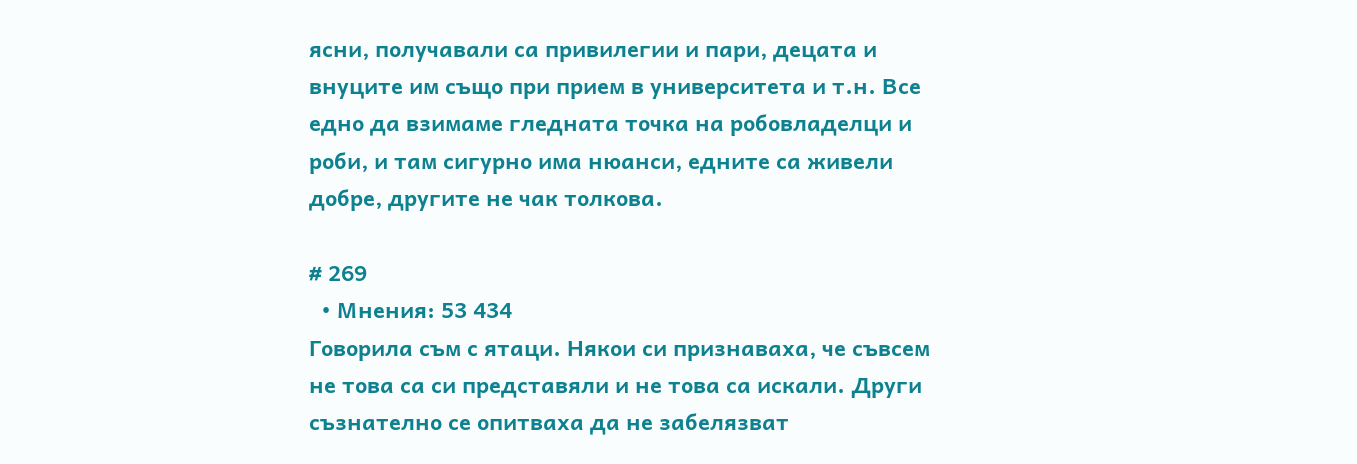ясни, получавали са привилегии и пари, децата и внуците им също при прием в университета и т.н. Все едно да взимаме гледната точка на робовладелци и роби, и там сигурно има нюанси, едните са живели добре, другите не чак толкова.

# 269
  • Мнения: 53 434
Говорила съм с ятаци. Някои си признаваха, че съвсем не това са си представяли и не това са искали. Други съзнателно се опитваха да не забелязват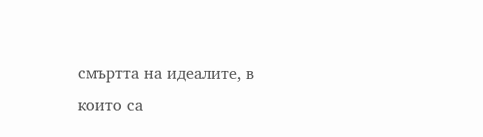смъртта на идеалите, в които са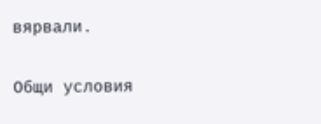вярвали.

Общи условия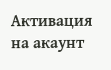Активация на акаунт